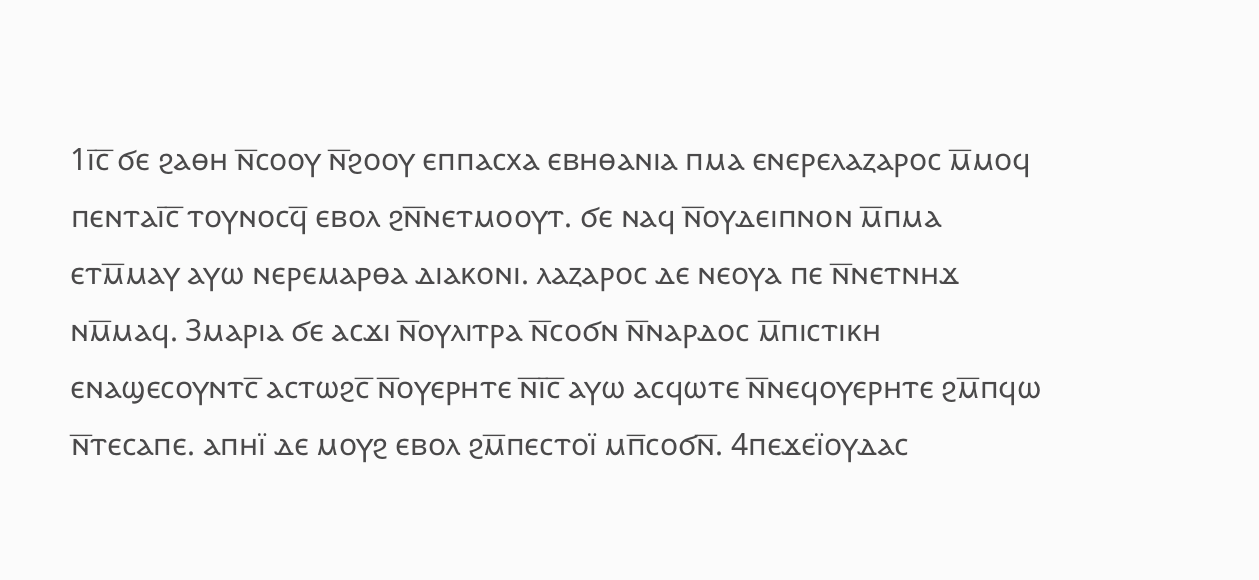1ⲓ̅ⲥ̅ ϭⲉ ϩⲁⲑⲏ ⲛ̅ⲥⲟⲟⲩ ⲛ̅ϩⲟⲟⲩ ⲉⲡⲡⲁⲥⲭⲁ ⲉⲃⲏⲑⲁⲛⲓⲁ ⲡⲙⲁ ⲉⲛⲉⲣⲉⲗⲁⲍⲁⲣⲟⲥ ⲙ̅ⲙⲟϥ ⲡⲉⲛⲧⲁⲓ̅ⲥ̅ ⲧⲟⲩⲛⲟⲥϥ̅ ⲉⲃⲟⲗ ϩⲛ̅ⲛⲉⲧⲙⲟⲟⲩⲧ. ϭⲉ ⲛⲁϥ ⲛ̅ⲟⲩⲇⲉⲓⲡⲛⲟⲛ ⲙ̅ⲡⲙⲁ ⲉⲧⲙ̅ⲙⲁⲩ ⲁⲩⲱ ⲛⲉⲣⲉⲙⲁⲣⲑⲁ ⲇⲓⲁⲕⲟⲛⲓ. ⲗⲁⲍⲁⲣⲟⲥ ⲇⲉ ⲛⲉⲟⲩⲁ ⲡⲉ ⲛ̅ⲛⲉⲧⲛⲏϫ ⲛⲙ̅ⲙⲁϥ. 3ⲙⲁⲣⲓⲁ ϭⲉ ⲁⲥϫⲓ ⲛ̅ⲟⲩⲗⲓⲧⲣⲁ ⲛ̅ⲥⲟϭⲛ ⲛ̅ⲛⲁⲣⲇⲟⲥ ⲙ̅ⲡⲓⲥⲧⲓⲕⲏ ⲉⲛⲁϣⲉⲥⲟⲩⲛⲧⲥ̅ ⲁⲥⲧⲱϩⲥ̅ ⲛ̅ⲟⲩⲉⲣⲏⲧⲉ ⲛ̅ⲓ̅ⲥ̅ ⲁⲩⲱ ⲁⲥϥⲱⲧⲉ ⲛ̅ⲛⲉϥⲟⲩⲉⲣⲏⲧⲉ ϩⲙ̅ⲡϥⲱ ⲛ̅ⲧⲉⲥⲁⲡⲉ. ⲁⲡⲏⲓ̈ ⲇⲉ ⲙⲟⲩϩ ⲉⲃⲟⲗ ϩⲙ̅ⲡⲉⲥⲧⲟⲓ̈ ⲙⲡ̅ⲥⲟϭⲛ̅. 4ⲡⲉϫⲉⲓ̈ⲟⲩⲇⲁⲥ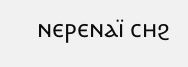ⲛⲉⲣⲉⲛⲁⲓ̈ ⲥⲏϩ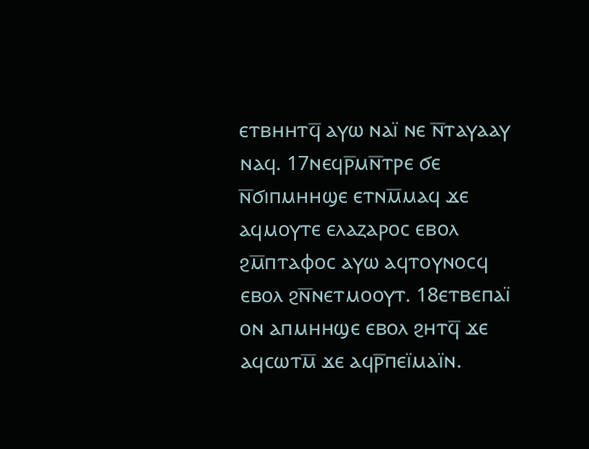ⲉⲧⲃⲏⲏⲧϥ̅ ⲁⲩⲱ ⲛⲁⲓ̈ ⲛⲉ ⲛ̅ⲧⲁⲩⲁⲁⲩ ⲛⲁϥ. 17ⲛⲉϥⲣ̅ⲙⲛ̅ⲧⲣⲉ ϭⲉ ⲛ̅ϭⲓⲡⲙⲏⲏϣⲉ ⲉⲧⲛⲙ̅ⲙⲁϥ ϫⲉ ⲁϥⲙⲟⲩⲧⲉ ⲉⲗⲁⲍⲁⲣⲟⲥ ⲉⲃⲟⲗ ϩⲙ̅ⲡⲧⲁⲫⲟⲥ ⲁⲩⲱ ⲁϥⲧⲟⲩⲛⲟⲥϥ ⲉⲃⲟⲗ ϩⲛ̅ⲛⲉⲧⲙⲟⲟⲩⲧ. 18ⲉⲧⲃⲉⲡⲁⲓ̈ ⲟⲛ ⲁⲡⲙⲏⲏϣⲉ ⲉⲃⲟⲗ ϩⲏⲧϥ̅ ϫⲉ ⲁϥⲥⲱⲧⲙ̅ ϫⲉ ⲁϥⲣ̅ⲡⲉⲓ̈ⲙⲁⲓ̈ⲛ.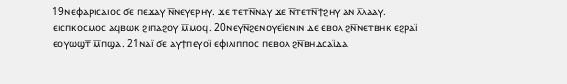19ⲛⲉⲫⲁⲣⲓⲥⲁⲓⲟⲥ ϭⲉ ⲡⲉϫⲁⲩ ⲛ̅ⲛⲉⲩⲉⲣⲏⲩ. ϫⲉ ⲧⲉⲧⲛ̅ⲛⲁⲩ ϫⲉ ⲛ̅ⲧⲉⲧⲛ̅ϯϩⲏⲩ ⲁⲛ ⲗ̅ⲗⲁⲁⲩ. ⲉⲓⲥⲡⲕⲟⲥⲙⲟⲥ ⲁϥⲃⲱⲕ ϩⲓⲡⲁϩⲟⲩ ⲙ̅ⲙⲟϥ. 20ⲛⲉⲩⲛ̅ϩⲉⲛⲟⲩⲉⲓ̈ⲉⲛⲓⲛ ⲇⲉ ⲉⲃⲟⲗ ϩⲛ̅ⲛⲉⲧⲃⲏⲕ ⲉϩⲣⲁⲓ̈ ⲉⲟⲩⲱϣⲧ̅ ⲙ̅ⲡϣⲁ. 21ⲛⲁⲓ̈ ϭⲉ ⲁⲩϯⲡⲉⲩⲟⲓ̈ ⲉⲫⲓⲗⲓⲡⲡⲟⲥ ⲡⲉⲃⲟⲗ ϩⲛ̅ⲃⲏⲇⲥⲁⲓ̈ⲇⲁ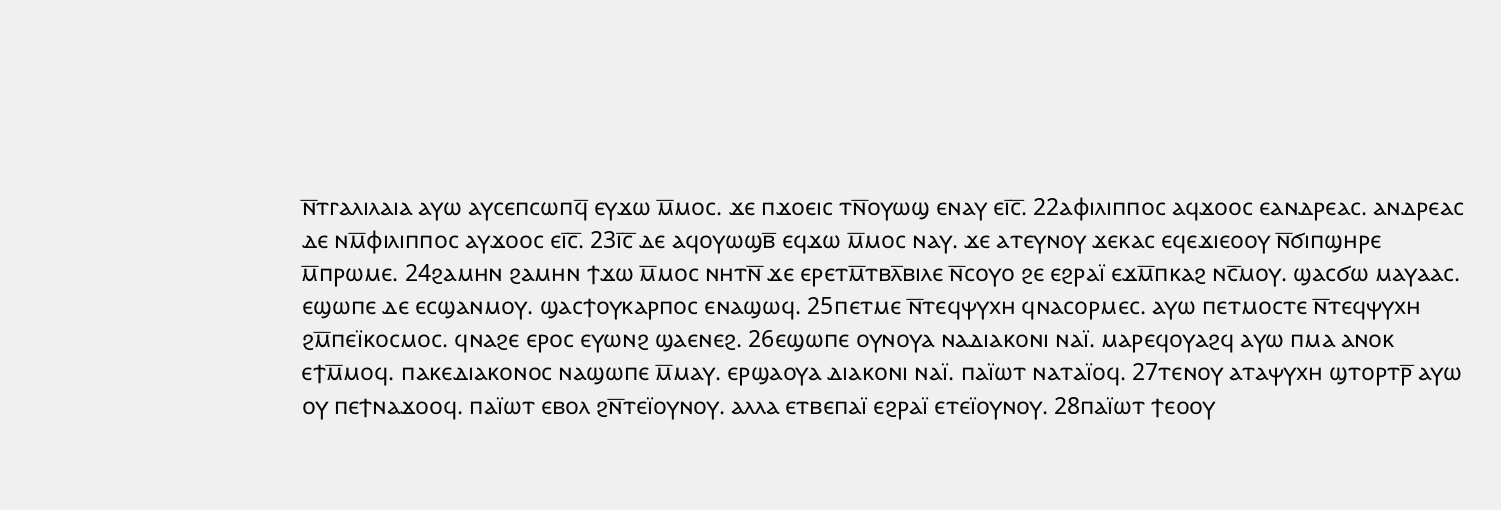ⲛ̅ⲧⲅⲁⲗⲓⲗⲁⲓⲁ ⲁⲩⲱ ⲁⲩⲥⲉⲡⲥⲱⲡϥ̅ ⲉⲩϫⲱ ⲙ̅ⲙⲟⲥ. ϫⲉ ⲡϫⲟⲉⲓⲥ ⲧⲛ̅ⲟⲩⲱϣ ⲉⲛⲁⲩ ⲉⲓ̅ⲥ̅. 22ⲁⲫⲓⲗⲓⲡⲡⲟⲥ ⲁϥϫⲟⲟⲥ ⲉⲁⲛⲇⲣⲉⲁⲥ. ⲁⲛⲇⲣⲉⲁⲥ ⲇⲉ ⲛⲙ̅ⲫⲓⲗⲓⲡⲡⲟⲥ ⲁⲩϫⲟⲟⲥ ⲉⲓ̅ⲥ̅. 23ⲓ̅ⲥ̅ ⲇⲉ ⲁϥⲟⲩⲱϣⲃ̅ ⲉϥϫⲱ ⲙ̅ⲙⲟⲥ ⲛⲁⲩ. ϫⲉ ⲁⲧⲉⲩⲛⲟⲩ ϫⲉⲕⲁⲥ ⲉϥⲉϫⲓⲉⲟⲟⲩ ⲛ̅ϭⲓⲡϣⲏⲣⲉ ⲙ̅ⲡⲣⲱⲙⲉ. 24ϩⲁⲙⲏⲛ ϩⲁⲙⲏⲛ ϯϫⲱ ⲙ̅ⲙⲟⲥ ⲛⲏⲧⲛ̅ ϫⲉ ⲉⲣⲉⲧⲙ̅ⲧⲃⲗ̅ⲃⲓⲗⲉ ⲛ̅ⲥⲟⲩⲟ ϩⲉ ⲉϩⲣⲁⲓ̈ ⲉϫⲙ̅ⲡⲕⲁϩ ⲛⲥ̅ⲙⲟⲩ. ϣⲁⲥϭⲱ ⲙⲁⲩⲁⲁⲥ. ⲉϣⲱⲡⲉ ⲇⲉ ⲉⲥϣⲁⲛⲙⲟⲩ. ϣⲁⲥϯⲟⲩⲕⲁⲣⲡⲟⲥ ⲉⲛⲁϣⲱϥ. 25ⲡⲉⲧⲙⲉ ⲛ̅ⲧⲉϥⲯⲩⲭⲏ ϥⲛⲁⲥⲟⲣⲙⲉⲥ. ⲁⲩⲱ ⲡⲉⲧⲙⲟⲥⲧⲉ ⲛ̅ⲧⲉϥⲯⲩⲭⲏ ϩⲙ̅ⲡⲉⲓ̈ⲕⲟⲥⲙⲟⲥ. ϥⲛⲁϩⲉ ⲉⲣⲟⲥ ⲉⲩⲱⲛϩ ϣⲁⲉⲛⲉϩ. 26ⲉϣⲱⲡⲉ ⲟⲩⲛⲟⲩⲁ ⲛⲁⲇⲓⲁⲕⲟⲛⲓ ⲛⲁⲓ̈. ⲙⲁⲣⲉϥⲟⲩⲁϩϥ ⲁⲩⲱ ⲡⲙⲁ ⲁⲛⲟⲕ ⲉϯⲙ̅ⲙⲟϥ. ⲡⲁⲕⲉⲇⲓⲁⲕⲟⲛⲟⲥ ⲛⲁϣⲱⲡⲉ ⲙ̅ⲙⲁⲩ. ⲉⲣϣⲁⲟⲩⲁ ⲇⲓⲁⲕⲟⲛⲓ ⲛⲁⲓ̈. ⲡⲁⲓ̈ⲱⲧ ⲛⲁⲧⲁⲓ̈ⲟϥ. 27ⲧⲉⲛⲟⲩ ⲁⲧⲁⲯⲩⲭⲏ ϣⲧⲟⲣⲧⲣ̅ ⲁⲩⲱ ⲟⲩ ⲡⲉϯⲛⲁϫⲟⲟϥ. ⲡⲁⲓ̈ⲱⲧ ⲉⲃⲟⲗ ϩⲛ̅ⲧⲉⲓ̈ⲟⲩⲛⲟⲩ. ⲁⲗⲗⲁ ⲉⲧⲃⲉⲡⲁⲓ̈ ⲉϩⲣⲁⲓ̈ ⲉⲧⲉⲓ̈ⲟⲩⲛⲟⲩ. 28ⲡⲁⲓ̈ⲱⲧ ϯⲉⲟⲟⲩ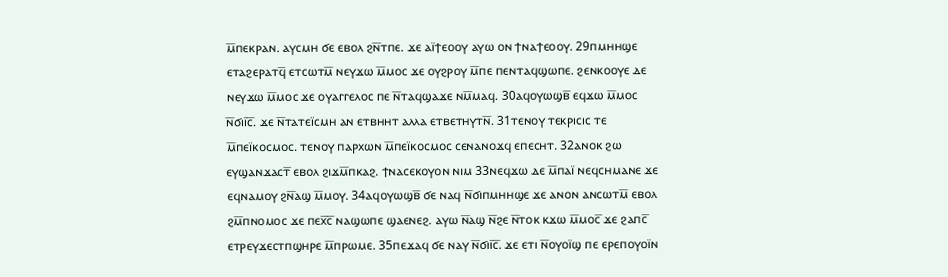ⲙ̅ⲡⲉⲕⲣⲁⲛ. ⲁⲩⲥⲙⲏ ϭⲉ ⲉⲃⲟⲗ ϩⲛ̅ⲧⲡⲉ. ϫⲉ ⲁⲓ̈ϯⲉⲟⲟⲩ ⲁⲩⲱ ⲟⲛ ϯⲛⲁϯⲉⲟⲟⲩ. 29ⲡⲙⲏⲏϣⲉ ⲉⲧⲁϩⲉⲣⲁⲧϥ̅ ⲉⲧⲥⲱⲧⲙ̅ ⲛⲉⲩϫⲱ ⲙ̅ⲙⲟⲥ ϫⲉ ⲟⲩϩⲣⲟⲩ ⲙ̅ⲡⲉ ⲡⲉⲛⲧⲁϥϣⲱⲡⲉ. ϩⲉⲛⲕⲟⲟⲩⲉ ⲇⲉ ⲛⲉⲩϫⲱ ⲙ̅ⲙⲟⲥ ϫⲉ ⲟⲩⲁⲅⲅⲉⲗⲟⲥ ⲡⲉ ⲛ̅ⲧⲁϥϣⲁϫⲉ ⲛⲙ̅ⲙⲁϥ. 30ⲁϥⲟⲩⲱϣⲃ̅ ⲉϥϫⲱ ⲙ̅ⲙⲟⲥ ⲛ̅ϭⲓⲓ̅ⲥ̅. ϫⲉ ⲛ̅ⲧⲁⲧⲉⲓ̈ⲥⲙⲏ ⲁⲛ ⲉⲧⲃⲏⲏⲧ ⲁⲗⲗⲁ ⲉⲧⲃⲉⲧⲏⲩⲧⲛ̅. 31ⲧⲉⲛⲟⲩ ⲧⲉⲕⲣⲓⲥⲓⲥ ⲧⲉ ⲙ̅ⲡⲉⲓ̈ⲕⲟⲥⲙⲟⲥ. ⲧⲉⲛⲟⲩ ⲡⲁⲣⲭⲱⲛ ⲙ̅ⲡⲉⲓ̈ⲕⲟⲥⲙⲟⲥ ⲥⲉⲛⲁⲛⲟϫϥ ⲉⲡⲉⲥⲏⲧ. 32ⲁⲛⲟⲕ ϩⲱ ⲉⲩϣⲁⲛϫⲁⲥⲧ̅ ⲉⲃⲟⲗ ϩⲓϫⲙ̅ⲡⲕⲁϩ. ϯⲛⲁⲥⲉⲕⲟⲩⲟⲛ ⲛⲓⲙ 33ⲛⲉϥϫⲱ ⲇⲉ ⲙ̅ⲡⲁⲓ̈ ⲛⲉϥⲥⲏⲙⲁⲛⲉ ϫⲉ ⲉϥⲛⲁⲙⲟⲩ ϩⲛ̅ⲁϣ ⲙ̅ⲙⲟⲩ. 34ⲁϥⲟⲩⲱϣⲃ̅ ϭⲉ ⲛⲁϥ ⲛ̅ϭⲓⲡⲙⲏⲏϣⲉ ϫⲉ ⲁⲛⲟⲛ ⲁⲛⲥⲱⲧⲙ̅ ⲉⲃⲟⲗ ϩⲙ̅ⲡⲛⲟⲙⲟⲥ ϫⲉ ⲡⲉⲭ̅ⲥ̅ ⲛⲁϣⲱⲡⲉ ϣⲁⲉⲛⲉϩ. ⲁⲩⲱ ⲛ̅ⲁϣ ⲛ̅ϩⲉ ⲛ̅ⲧⲟⲕ ⲕϫⲱ ⲙ̅ⲙⲟⲥ̅ ϫⲉ ϩⲁⲡⲥ̅ ⲉⲧⲣⲉⲩϫⲉⲥⲧⲡϣⲏⲣⲉ ⲙ̅ⲡⲣⲱⲙⲉ. 35ⲡⲉϫⲁϥ ϭⲉ ⲛⲁⲩ ⲛ̅ϭⲓⲓ̅ⲥ̅. ϫⲉ ⲉⲧⲓ ⲛ̅ⲟⲩⲟⲓ̈ϣ ⲡⲉ ⲉⲣⲉⲡⲟⲩⲟⲓ̈ⲛ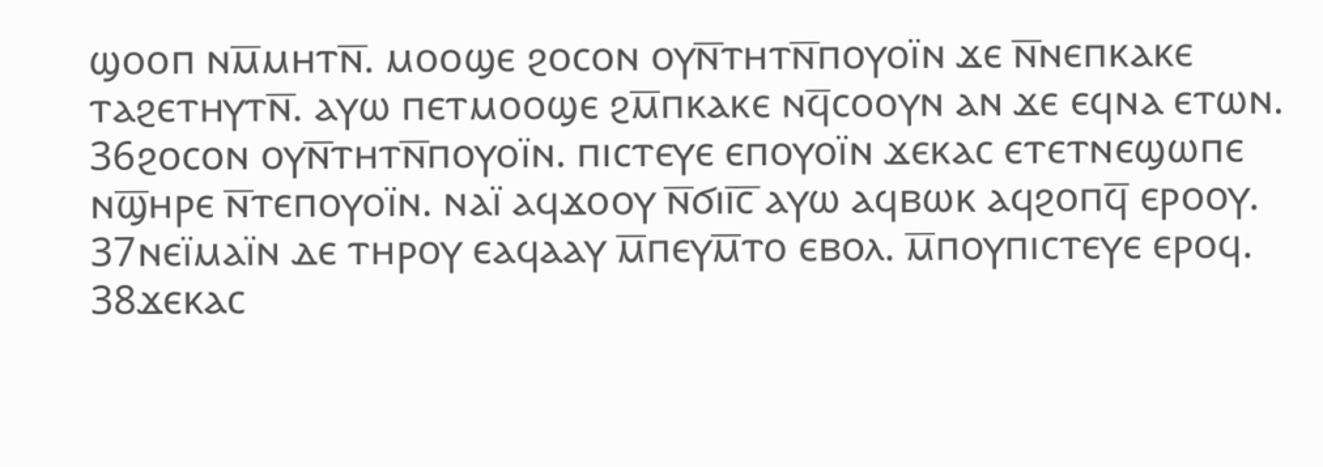ϣⲟⲟⲡ ⲛⲙ̅ⲙⲏⲧⲛ̅. ⲙⲟⲟϣⲉ ϩⲟⲥⲟⲛ ⲟⲩⲛ̅ⲧⲏⲧⲛ̅ⲡⲟⲩⲟⲓ̈ⲛ ϫⲉ ⲛ̅ⲛⲉⲡⲕⲁⲕⲉ ⲧⲁϩⲉⲧⲏⲩⲧⲛ̅. ⲁⲩⲱ ⲡⲉⲧⲙⲟⲟϣⲉ ϩⲙ̅ⲡⲕⲁⲕⲉ ⲛϥ̅ⲥⲟⲟⲩⲛ ⲁⲛ ϫⲉ ⲉϥⲛⲁ ⲉⲧⲱⲛ. 36ϩⲟⲥⲟⲛ ⲟⲩⲛ̅ⲧⲏⲧⲛ̅ⲡⲟⲩⲟⲓ̈ⲛ. ⲡⲓⲥⲧⲉⲩⲉ ⲉⲡⲟⲩⲟⲓ̈ⲛ ϫⲉⲕⲁⲥ ⲉⲧⲉⲧⲛⲉϣⲱⲡⲉ ⲛϣ̅ⲏⲣⲉ ⲛ̅ⲧⲉⲡⲟⲩⲟⲓ̈ⲛ. ⲛⲁⲓ̈ ⲁϥϫⲟⲟⲩ ⲛ̅ϭⲓⲓ̅ⲥ̅ ⲁⲩⲱ ⲁϥⲃⲱⲕ ⲁϥϩⲟⲡϥ̅ ⲉⲣⲟⲟⲩ. 37ⲛⲉⲓ̈ⲙⲁⲓ̈ⲛ ⲇⲉ ⲧⲏⲣⲟⲩ ⲉⲁϥⲁⲁⲩ ⲙ̅ⲡⲉⲩⲙ̅ⲧⲟ ⲉⲃⲟⲗ. ⲙ̅ⲡⲟⲩⲡⲓⲥⲧⲉⲩⲉ ⲉⲣⲟϥ. 38ϫⲉⲕⲁⲥ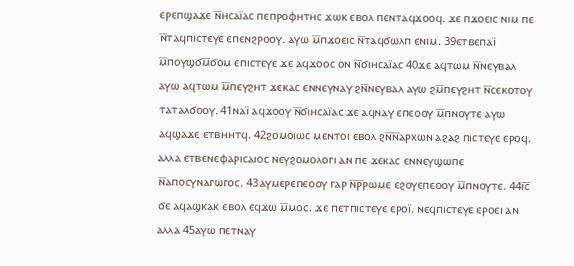ⲉⲣⲉⲡϣⲁϫⲉ ⲛ̅ⲏⲥⲁⲓ̈ⲁⲥ ⲡⲉⲡⲣⲟⲫⲏⲧⲏⲥ ϫⲱⲕ ⲉⲃⲟⲗ ⲡⲉⲛⲧⲁϥϫⲟⲟϥ. ϫⲉ ⲡϫⲟⲉⲓⲥ ⲛⲓⲙ ⲡⲉ ⲛ̅ⲧⲁϥⲡⲓⲥⲧⲉⲩⲉ ⲉⲡⲉⲛϩⲣⲟⲟⲩ. ⲁⲩⲱ ⲙ̅ⲡϫⲟⲉⲓⲥ ⲛ̅ⲧⲁϥϭⲱⲗⲡ ⲉⲛⲓⲙ. 39ⲉⲧⲃⲉⲡⲁⲓ̈ ⲙ̅ⲡⲟⲩϣϭⲙ̅ϭⲟⲙ ⲉⲡⲓⲥⲧⲉⲩⲉ ϫⲉ ⲁϥϫⲟⲟⲥ ⲟⲛ ⲛ̅ϭⲓⲏⲥⲁⲓ̈ⲁⲥ 40ϫⲉ ⲁϥⲧⲱⲙ ⲛ̅ⲛⲉⲩⲃⲁⲗ ⲁⲩⲱ ⲁϥⲧⲱⲙ ⲙ̅ⲡⲉⲩϩⲏⲧ ϫⲉⲕⲁⲥ ⲉⲛⲛⲉⲩⲛⲁⲩ ϩⲛ̅ⲛⲉⲩⲃⲁⲗ ⲁⲩⲱ ϩⲙ̅ⲡⲉⲩϩⲏⲧ ⲛ̅ⲥⲉⲕⲟⲧⲟⲩ ⲧⲁⲧⲁⲗϭⲟⲟⲩ. 41ⲛⲁⲓ̈ ⲁϥϫⲟⲟⲩ ⲛ̅ϭⲓⲏⲥⲁⲓ̈ⲁⲥ ϫⲉ ⲁϥⲛⲁⲩ ⲉⲡⲉⲟⲟⲩ ⲙ̅ⲡⲛⲟⲩⲧⲉ ⲁⲩⲱ ⲁϥϣⲁϫⲉ ⲉⲧⲃⲏⲏⲧϥ. 42ϩⲟⲙⲟⲓⲱⲥ ⲙⲉⲛⲧⲟⲓ ⲉⲃⲟⲗ ϩⲛ̅ⲛ̅ⲁⲣⲭⲱⲛ ⲁϩⲁϩ ⲡⲓⲥⲧⲉⲩⲉ ⲉⲣⲟϥ. ⲁⲗⲗⲁ ⲉⲧⲃⲉⲛⲉⲫⲁⲣⲓⲥⲁⲓⲟⲥ ⲛⲉⲩϩⲟⲙⲟⲗⲟⲅⲓ ⲁⲛ ⲡⲉ ϫⲉⲕⲁⲥ ⲉⲛⲛⲉⲩϣⲱⲡⲉ ⲛ̅ⲁⲡⲟⲥⲩⲛⲁⲅⲱⲅⲟⲥ. 43ⲁⲩⲙⲉⲣⲉⲡⲉⲟⲟⲩ ⲅⲁⲣ ⲛ̅ⲣ̅ⲣⲱⲙⲉ ⲉϩⲟⲩⲉⲡⲉⲟⲟⲩ ⲙ̅ⲡⲛⲟⲩⲧⲉ. 44ⲓ̅ⲥ̅ ϭⲉ ⲁϥⲁϣⲕⲁⲕ ⲉⲃⲟⲗ ⲉϥϫⲱ ⲙ̅ⲙⲟⲥ. ϫⲉ ⲡⲉⲧⲡⲓⲥⲧⲉⲩⲉ ⲉⲣⲟⲓ̈. ⲛⲉϥⲡⲓⲥⲧⲉⲩⲉ ⲉⲣⲟⲉⲓ ⲁⲛ ⲁⲗⲗⲁ 45ⲁⲩⲱ ⲡⲉⲧⲛⲁⲩ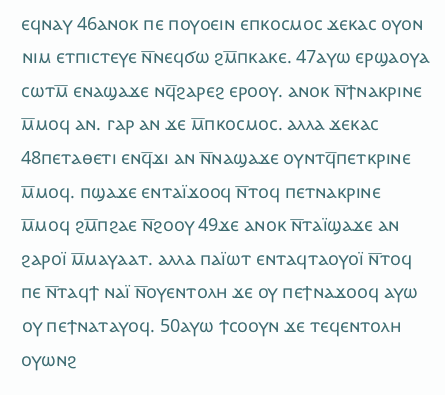ⲉϥⲛⲁⲩ 46ⲁⲛⲟⲕ ⲡⲉ ⲡⲟⲩⲟⲉⲓⲛ ⲉⲡⲕⲟⲥⲙⲟⲥ ϫⲉⲕⲁⲥ ⲟⲩⲟⲛ ⲛⲓⲙ ⲉⲧⲡⲓⲥⲧⲉⲩⲉ ⲛ̅ⲛⲉϥϭⲱ ϩⲙ̅ⲡⲕⲁⲕⲉ. 47ⲁⲩⲱ ⲉⲣϣⲁⲟⲩⲁ ⲥⲱⲧⲙ̅ ⲉⲛⲁϣⲁϫⲉ ⲛϥ̅ϩⲁⲣⲉϩ ⲉⲣⲟⲟⲩ. ⲁⲛⲟⲕ ⲛ̅ϯⲛⲁⲕⲣⲓⲛⲉ ⲙ̅ⲙⲟϥ ⲁⲛ. ⲅⲁⲣ ⲁⲛ ϫⲉ ⲙ̅ⲡⲕⲟⲥⲙⲟⲥ. ⲁⲗⲗⲁ ϫⲉⲕⲁⲥ 48ⲡⲉⲧⲁⲑⲉⲧⲓ ⲉⲛϥ̅ϫⲓ ⲁⲛ ⲛ̅ⲛⲁϣⲁϫⲉ ⲟⲩⲛⲧϥ̅ⲡⲉⲧⲕⲣⲓⲛⲉ ⲙ̅ⲙⲟϥ. ⲡϣⲁϫⲉ ⲉⲛⲧⲁⲓ̈ϫⲟⲟϥ ⲛ̅ⲧⲟϥ ⲡⲉⲧⲛⲁⲕⲣⲓⲛⲉ ⲙ̅ⲙⲟϥ ϩⲙ̅ⲡϩⲁⲉ ⲛ̅ϩⲟⲟⲩ 49ϫⲉ ⲁⲛⲟⲕ ⲛ̅ⲧⲁⲓ̈ϣⲁϫⲉ ⲁⲛ ϩⲁⲣⲟⲓ̈ ⲙ̅ⲙⲁⲩⲁⲁⲧ. ⲁⲗⲗⲁ ⲡⲁⲓ̈ⲱⲧ ⲉⲛⲧⲁϥⲧⲁⲟⲩⲟⲓ̈ ⲛ̅ⲧⲟϥ ⲡⲉ ⲛ̅ⲧⲁϥϯ ⲛⲁⲓ̈ ⲛ̅ⲟⲩⲉⲛⲧⲟⲗⲏ ϫⲉ ⲟⲩ ⲡⲉϯⲛⲁϫⲟⲟϥ ⲁⲩⲱ ⲟⲩ ⲡⲉϯⲛⲁⲧⲁⲩⲟϥ. 50ⲁⲩⲱ ϯⲥⲟⲟⲩⲛ ϫⲉ ⲧⲉϥⲉⲛⲧⲟⲗⲏ ⲟⲩⲱⲛϩ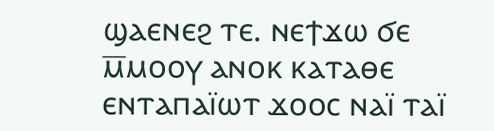ϣⲁⲉⲛⲉϩ ⲧⲉ. ⲛⲉϯϫⲱ ϭⲉ ⲙ̅ⲙⲟⲟⲩ ⲁⲛⲟⲕ ⲕⲁⲧⲁⲑⲉ ⲉⲛⲧⲁⲡⲁⲓ̈ⲱⲧ ϫⲟⲟⲥ ⲛⲁⲓ̈ ⲧⲁⲓ̈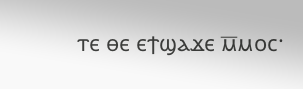ⲧⲉ ⲑⲉ ⲉϯϣⲁϫⲉ ⲙ̅ⲙⲟⲥ·